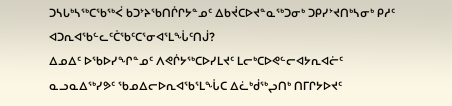ᑐᓴᒐᒃᓴᖅᑕᖃᖅᐹ ᑲᑐᔾᔨᖃᑎᒌᒋᔭᓐᓄᑦ ᐃᑲᔫᑕᐅᔪᓐᓇᖅᑐᓂᒃ ᑐᑭᓯᔾᔪᑎᒃᓴᓂᒃ ᑭᓱᑦ ᐊᑐᕆᐊᖃᓪᓚᑦᑖᖃᑦᑕᕐᓂᐊᕐᒪᖔᑦᑎᒎ?
ᐃᓄᐃᑦ ᐅᖃᐅᓯᖏᓐᓄᑦ ᐱᕙᒌᔭᖅᑕᐅᓯᒪᔪᑦ ᒪᓕᒃᑕᐅᕙᓪᓕᐊᔭᕆᐊᓖᑦ ᓇᓗᓇᐃᖅᓯᕗᑦ ᖃᓄᐃᓕᐅᕆᐊᖃᕐᒪᖔᑕ ᐃᓛᒃᑰᖅᖢᑎᒃ ᑎᒥᒋᔭᐅᔪᑦ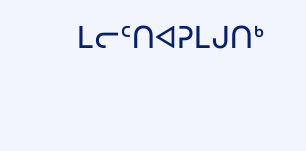ᒪᓕᑦᑎᐊᕈᒪᒍᑎᒃ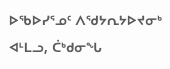ᐅᖃᐅᓯᕐᓄᑦ ᐱᖁᔭᕆᔭᐅᔪᓂᒃ ᐊᒻᒪᓗ, ᑖᒃᑯᓂᖓ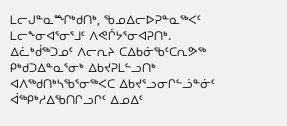ᒪᓕᒍᓐᓇᙱᒃᑯᑎᒃ, ᖃᓄᐃᓕᐅᕈᓐᓇᖅᐸᑦ ᒪᓕᖕᓂᐊᕐᓂᕐᒧᑦ ᐱᕙᒌᔭᕐᓂᐊᕈᑎᒃ. ᐃᓛᒃᑰᖅᑐᓄᑦ ᐱᓕᕆᔨ ᑕᐃᑲᓃᖃᑦᑕᕆᕗᖅ ᑭᒃᑯᑐᐃᓐᓇᕐᓂᒃ ᐃᑲᔪᕈᒪᓪᓗᑎᒃ ᐊᐱᖅᑯᑎᒃᓴᖃᕐᓂᖅᐸᑕ ᐃᑲᔪᕐᓗᓂᒋᓪᓘᓐᓃᑦ ᐋᖅᑭᒃᓱᐃᖃᑎᒋᓗᒋᑦ ᐃᓄᐃᑦ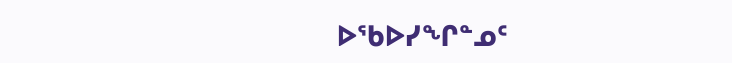ᐅᖃᐅᓯᖏᓐᓄᑦ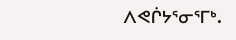ᐱᕙᒌᔭᕐᓂᕐᒥᒃ.